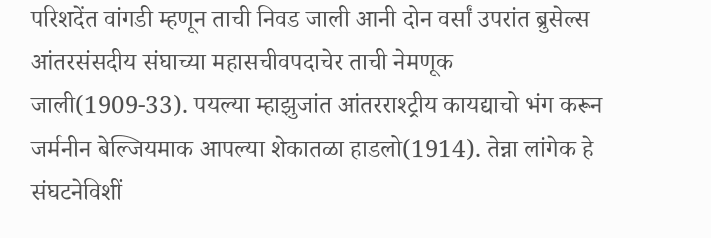परिशदेंत वांगडी म्हणून ताची निवड जाली आनी दोन वर्सां उपरांत ब्रुसेल्स आंतरसंसदीय संघाच्या महासचीवपदाचेर ताची नेमणूक जाली(1909-33). पयल्या म्हाझुजांत आंतरराश्ट्रीय कायद्याचो भंग करून जर्मनीन बेल्जियमाक आपल्या शेकातळा हाडलो(1914). तेन्ना लांगेक हे संघटनेविशीं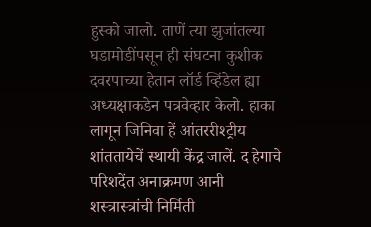हुस्को जालो. ताणें त्या झुजांतल्या घडामोडींपसून ही संघटना कुशीक दवरपाच्या हेतान लॉर्ड व्हिंडेल ह्या अध्यक्षाकडेन पत्रवेव्हार केलो. हाका लागून जिनिवा हें आंतररीश्ट्रीय शांततायेचें स्थायी केंद्र जालें. द हेगाचे परिशदेंत अनाक्रमण आनी शस्त्रास्त्रांची निर्मिती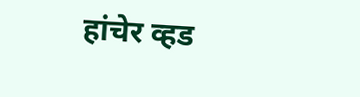हांचेर व्हड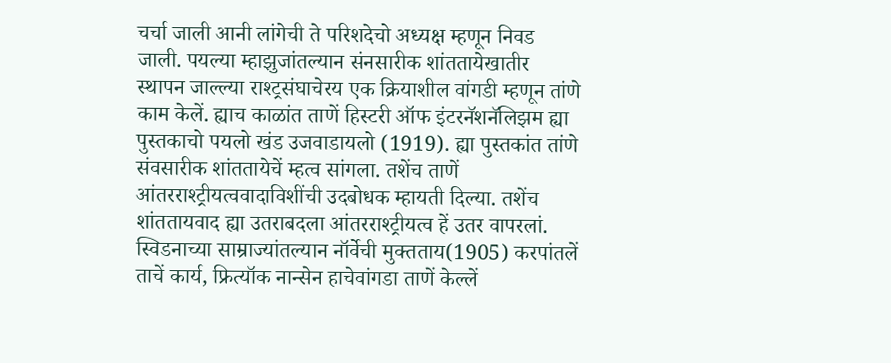चर्चा जाली आनी लांगेची ते परिशदेचो अध्यक्ष म्हणून निवड जाली. पयल्या म्हाझुजांतल्यान संनसारीक शांततायेखातीर स्थापन जाल्ल्या राश्ट्रसंघाचेरय एक क्रियाशील वांगडी म्हणून तांणे काम केलें. ह्याच काळांत ताणें हिस्टरी ऑफ इंटरनॅशनॅलिझम ह्या पुस्तकाचो पयलो खंड उजवाडायलो (1919). ह्या पुस्तकांत तांणे संवसारीक शांततायेचें म्हत्व सांगला. तशेंच ताणें आंतरराश्ट्रीयत्ववादाविशींची उदबोधक म्हायती दिल्या. तशेंच शांततायवाद ह्या उतराबदला आंतरराश्ट्रीयत्व हें उतर वापरलां. स्विडनाच्या साम्राज्यांतल्यान नॉर्वेची मुक्तताय(1905) करपांतलें ताचें कार्य, फ्रित्यॉक नान्सेन हाचेवांगडा ताणें केल्लें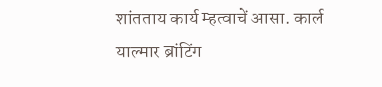शांतताय कार्य म्हत्वाचें आसा. कार्ल याल्मार ब्रांटिंग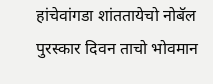हांचेवांगडा शांततायेचो नोबॅल पुरस्कार दिवन ताचो भोवमान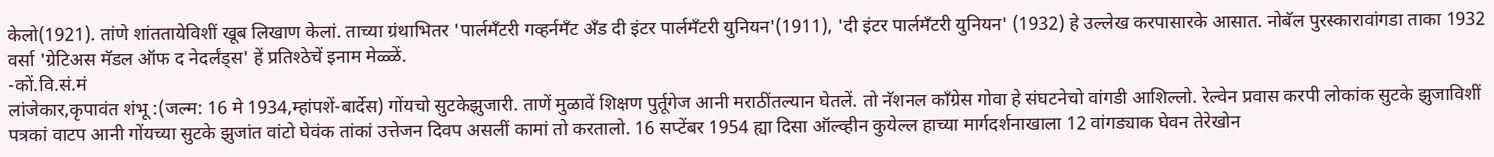केलो(1921). तांणे शांततायेविशीं खूब लिखाण केलां. ताच्या ग्रंथाभितर 'पार्लमँटरी गव्हर्नमँट अँड दी इंटर पार्लमँटरी युनियन'(1911), 'दी इंटर पार्लमँटरी युनियन' (1932) हे उल्लेख करपासारके आसात. नोबॅल पुरस्कारावांगडा ताका 1932 वर्सा 'ग्रेटिअस मॅडल ऑफ द नेदर्लंड्स' हें प्रतिश्ठेचें इनाम मेळ्ळें.
-कों.वि.सं.मं
लांजेकार,कृपावंत शंभू :(जल्म: 16 मे 1934,म्हांपशें-बार्देस) गोंयचो सुटकेझुजारी. ताणें मुळावें शिक्षण पुर्तूगेज आनी मराठींतल्यान घेतलें. तो नॅशनल कॉंग्रेस गोवा हे संघटनेचो वांगडी आशिल्लो. रेल्वेन प्रवास करपी लोकांक सुटके झुजाविशीं पत्रकां वाटप आनी गोंयच्या सुटके झुजांत वांटो घेवंक तांकां उत्तेजन दिवप असलीं कामां तो करतालो. 16 सप्टेंबर 1954 ह्या दिसा ऑल्व्हीन कुयेल्ल हाच्या मार्गदर्शनाखाला 12 वांगड्याक घेवन तेरेखोन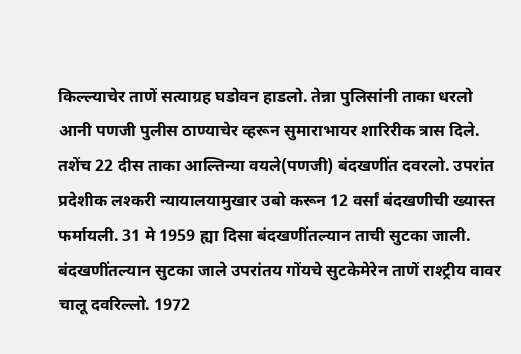किल्ल्याचेर ताणें सत्याग्रह घडोवन हाडलो. तेन्ना पुलिसांनी ताका धरलो आनी पणजी पुलीस ठाण्याचेर व्हरून सुमाराभायर शारिरीक त्रास दिले. तशेंच 22 दीस ताका आल्तिन्या वयले(पणजी) बंदखणींत दवरलो. उपरांत प्रदेशीक लश्करी न्यायालयामुखार उबो करून 12 वर्सां बंदखणीची ख्यास्त फर्मायली. 31 मे 1959 ह्या दिसा बंदखणींतल्यान ताची सुटका जाली. बंदखणींतल्यान सुटका जाले उपरांतय गोंयचे सुटकेमेरेन ताणें राश्ट्रीय वावर चालू दवरिल्लो. 1972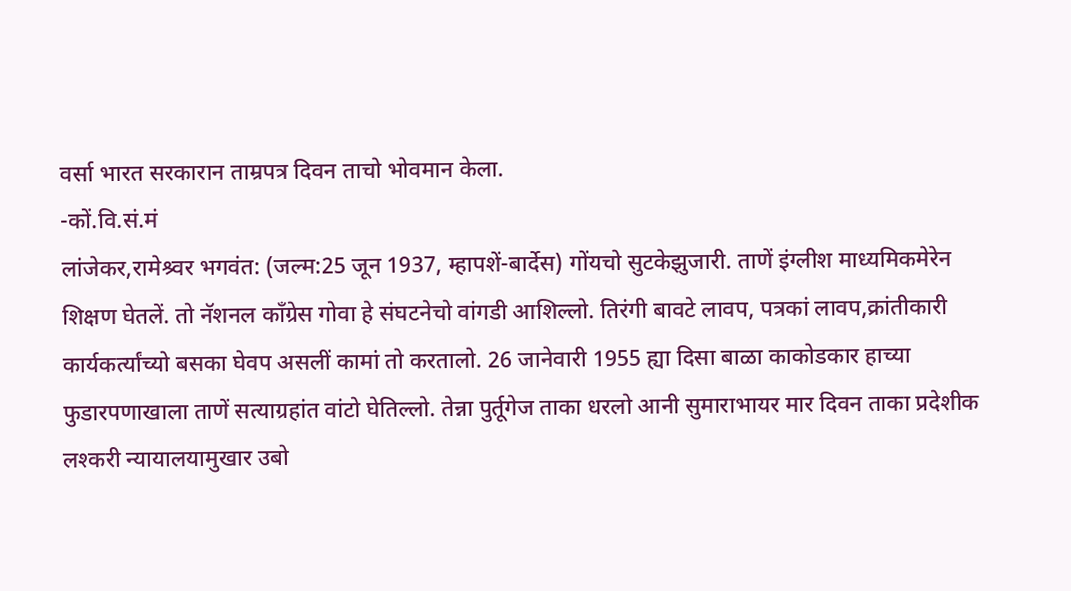वर्सा भारत सरकारान ताम्रपत्र दिवन ताचो भोवमान केला.
-कों.वि.सं.मं
लांजेकर,रामेश्र्वर भगवंत: (जल्म:25 जून 1937, म्हापशें-बार्देस) गोंयचो सुटकेझुजारी. ताणें इंग्लीश माध्यमिकमेरेन शिक्षण घेतलें. तो नॅशनल कॉंग्रेस गोवा हे संघटनेचो वांगडी आशिल्लो. तिरंगी बावटे लावप, पत्रकां लावप,क्रांतीकारी कार्यकर्त्यांच्यो बसका घेवप असलीं कामां तो करतालो. 26 जानेवारी 1955 ह्या दिसा बाळा काकोडकार हाच्या फुडारपणाखाला ताणें सत्याग्रहांत वांटो घेतिल्लो. तेन्ना पुर्तूगेज ताका धरलो आनी सुमाराभायर मार दिवन ताका प्रदेशीक लश्करी न्यायालयामुखार उबो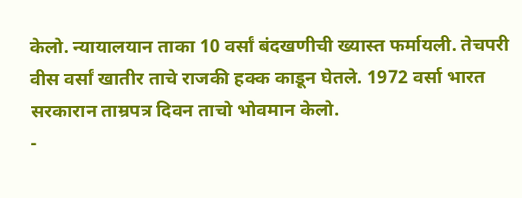केलो. न्यायालयान ताका 10 वर्सां बंदखणीची ख्यास्त फर्मायली. तेचपरी वीस वर्सां खातीर ताचे राजकी हक्क काडून घेतले. 1972 वर्सा भारत सरकारान ताम्रपत्र दिवन ताचो भोवमान केलो.
-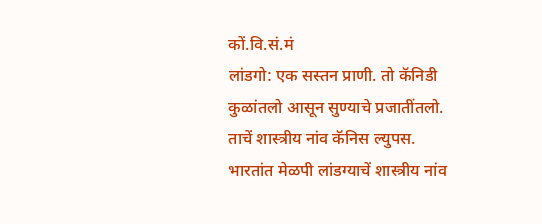कों.वि.सं.मं
लांडगो: एक सस्तन प्राणी. तो कॅनिडी कुळांतलो आसून सुण्याचे प्रजातींतलो. ताचें शास्त्रीय नांव कॅनिस ल्युपस. भारतांत मेळपी लांडग्याचें शास्त्रीय नांव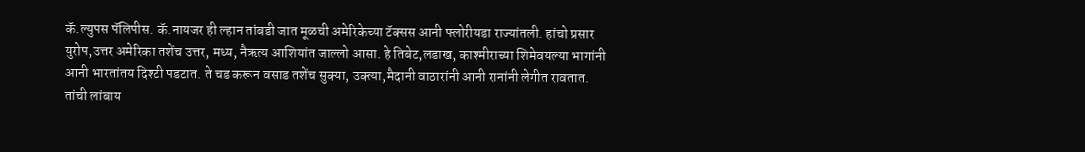कॅ.ल्युपस पॅलिपीस. कॅ.नायजर ही ल्हान तांबडी जात मूळची अमेरिकेच्या टॅक्सस आनी फ्लोरीयडा राज्यांतली. हांचो प्रसार युरोप,उत्तर अमेरिका तशेंच उत्तर, मध्य, नैऋत्य आशियांत जाल्लो आसा. हे तिबेट,लडाख, काश्मीराच्या शिमेवयल्या भागांनी आनी भारतांतय दिश्टी पडटात. ते चड करून वसाड तशेंच सुक्या, उक्त्या,मैदानी वाठारांनी आनी रानांनी लेगीत रावतात.
तांची लांबाय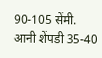90-105 सेंमी. आनी शेंपडी 35-40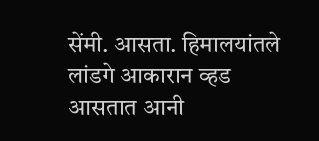सेंमी. आसता. हिमालयांतले लांडगे आकारान व्हड आसतात आनी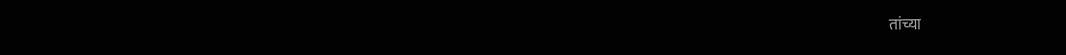तांच्या